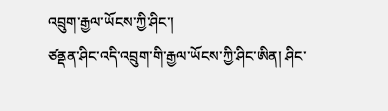འབྲུག་རྒྱལ་ཡོངས་ཀྱི་ཤིང་།
ཙནྡན་ཤིང་འདི་འབྲུག་གི་རྒྱལ་ཡོངས་ཀྱི་ཤིང་ཨིན། ཤིང་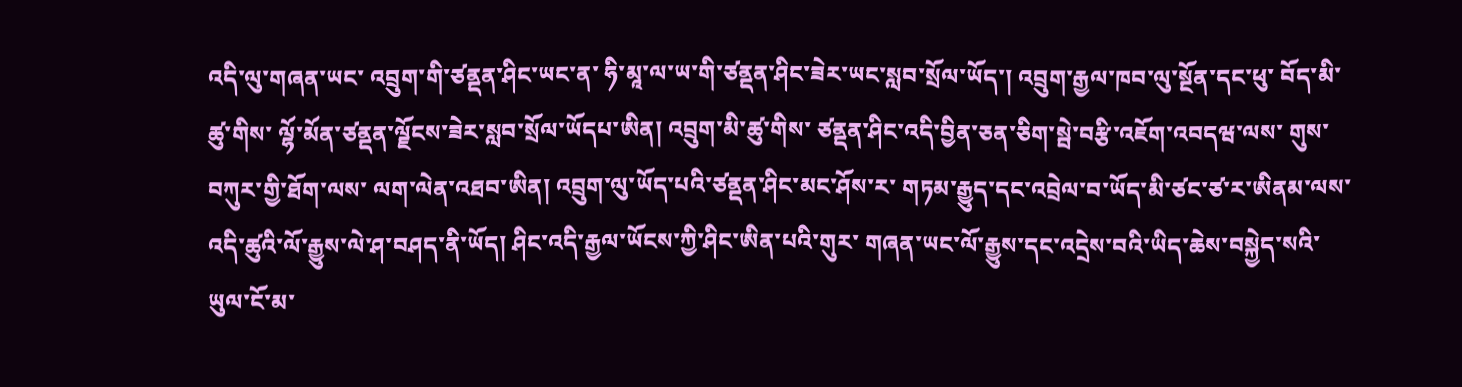འདི་ལུ་གཞན་ཡང་ འབྲུག་གི་ཙནྡན་ཤིང་ཡང་ན་ ཧི་མཱ་ལ་ཡ་གི་ཙནྡན་ཤིང་ཟེར་ཡང་སླབ་སྲོལ་ཡོད་། འབྲུག་རྒྱལ་ཁབ་ལུ་སྔོན་དང་ཕུ་ བོད་མི་ཚུ་གིས་ ལྷོ་མོན་ཙནྡན་ལྗོངས་ཟེར་སླབ་སྲོལ་ཡོདཔ་ཨིན། འབྲུག་མི་ཚུ་གིས་ ཙནྡན་ཤིང་འདི་བྱིན་ཅན་ཅིག་སྦེ་བརྩི་འཇོག་འབདཝ་ལས་ གུས་བཀུར་གྱི་ཐོག་ལས་ ལག་ལེན་འཐབ་ཨིན། འབྲུག་ལུ་ཡོད་པའི་ཙནྡན་ཤིང་མང་ཤོས་ར་ གཏམ་རྒྱུད་དང་འབྲེལ་བ་ཡོད་མི་ཙང་ཙ་ར་ཨིནམ་ལས་ འདི་ཚུའི་ལོ་རྒྱུས་ལེ་ཤ་བཤད་ནི་ཡོད། ཤིང་འདི་རྒྱལ་ཡོངས་ཀྱི་ཤིང་ཨིན་པའི་གུར་ གཞན་ཡང་ལོ་རྒྱུས་དང་འདྲེས་བའི་ཡིད་ཆེས་བསྐྱེད་སའི་ཡུལ་ངོ་མ་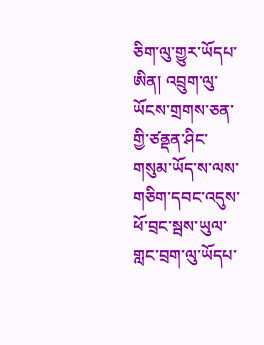ཅིག་ལུ་གྱུར་ཡོདཔ་ཨིན། འབྲུག་ལུ་ཡོངས་གྲགས་ཅན་གྱི་ཙནྡན་ཤིང་གསུམ་ཡོད་ས་ལས་ གཅིག་དབང་འདུས་ཕོ་བྲང་སྦས་ཡུལ་གླང་བྲག་ལུ་ཡོདཔ་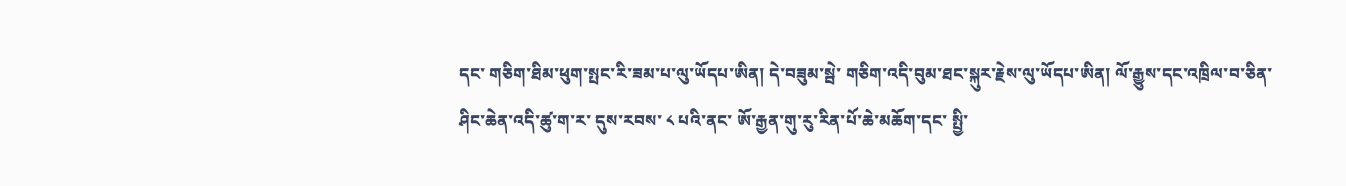དང་ གཅིག་ཐིམ་ཕུག་སྤང་རི་ཟམ་པ་ལུ་ཡོདཔ་ཨིན། དེ་བཟུམ་སྦེ་ གཅིག་འདི་བུམ་ཐང་སྐུར་རྗེས་ལུ་ཡོདཔ་ཨིན། ལོ་རྒྱུས་དང་འཁྲིལ་བ་ཅིན་ ཤིང་ཆེན་འདི་ཚུ་ག་ར་ དུས་རབས་ ༨ པའི་ནང་ ཨོ་རྒྱན་གུ་རུ་རིན་པོ་ཆེ་མཆོག་དང་ སྤྱི་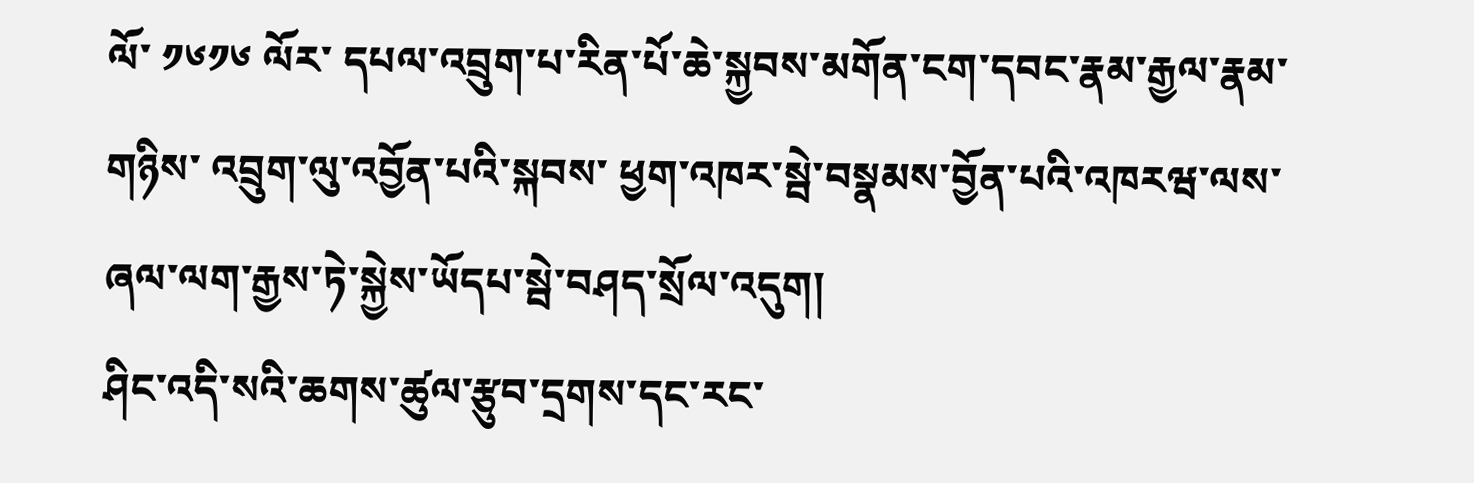ལོ་ ༡༦༡༦ ལོར་ དཔལ་འབྲུག་པ་རིན་པོ་ཆེ་སྐྱབས་མགོན་ངག་དབང་རྣམ་རྒྱལ་རྣམ་གཉིས་ འབྲུག་ལུ་འབྱོན་པའི་སྐབས་ ཕྱག་འཁར་སྦེ་བསྣམས་བྱོན་པའི་འཁརཝ་ལས་ ཞལ་ལག་རྒྱས་ཏེ་སྐྱེས་ཡོདཔ་སྦེ་བཤད་སྲོལ་འདུག།
ཤིང་འདི་སའི་ཆགས་ཚུལ་རྩུབ་དྲགས་དང་རང་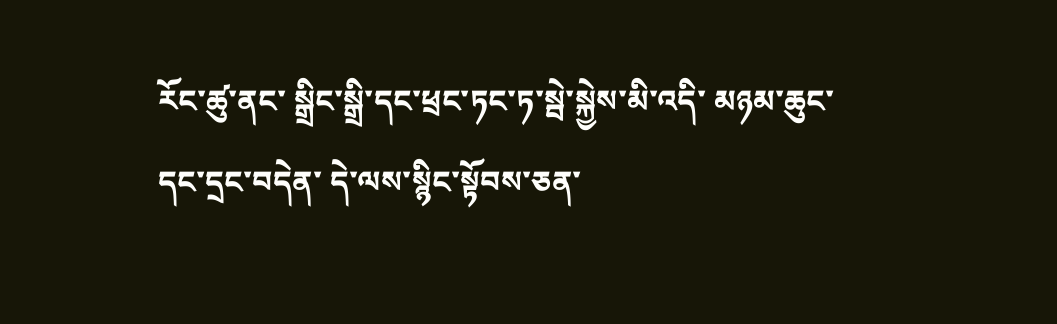རོང་ཚུ་ནང་ སྒྲིང་སྒྲི་དང་ཕྲང་ཏང་ཏ་སྦེ་སྐྱེས་མི་འདི་ མཉམ་ཆུང་དང་དྲང་བདེན་ དེ་ལས་སྙིང་སྟོབས་ཅན་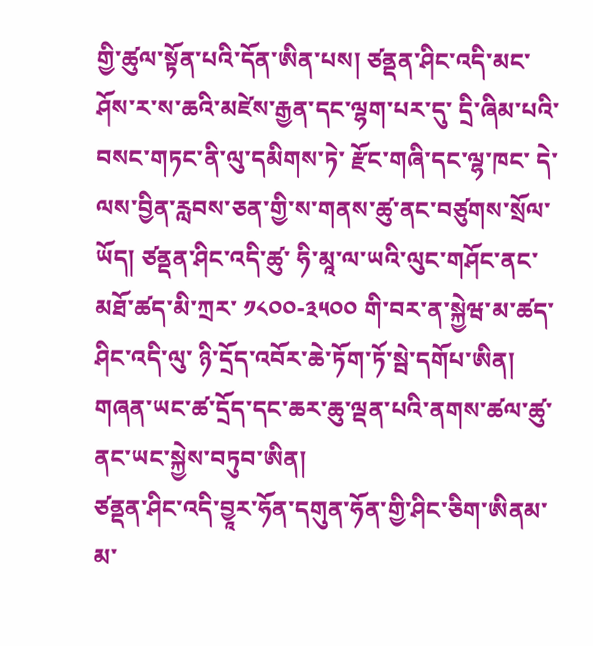གྱི་ཚུལ་སྟོན་པའི་དོན་ཨིན་པས། ཙནྡན་ཤིང་འདི་མང་ཤོས་ར་ས་ཆའི་མཛེས་རྒྱན་དང་ལྷག་པར་དུ་ དྲི་ཞིམ་པའི་བསང་གཏང་ནི་ལུ་དམིགས་ཏེ་ རྫོང་གཞི་དང་ལྷ་ཁང་ དེ་ལས་བྱིན་རླབས་ཅན་གྱི་ས་གནས་ཚུ་ནང་བཙུགས་སྲོལ་ཡོད། ཙནྡན་ཤིང་འདི་ཚུ་ ཧི་མཱ་ལ་ཡའི་ལུང་གཤོང་ནང་མཐོ་ཚད་མི་ཀྲར་ ༡༨༠༠-༣༥༠༠ གི་བར་ན་སྐྱེཝ་མ་ཚད་ ཤིང་འདི་ལུ་ ཉི་དྲོད་འབོར་ཆེ་ཏོག་ཏོ་སྦེ་དགོཔ་ཨིན། གཞན་ཡང་ཚ་དྲོད་དང་ཆར་ཆུ་ལྡན་པའི་ནགས་ཚལ་ཚུ་ནང་ཡང་སྐྱེས་བཏུབ་ཨིན།
ཙནྡན་ཤིང་འདི་བྱཱར་ཧོན་དགུན་ཧོན་གྱི་ཤིང་ཅིག་ཨིནམ་མ་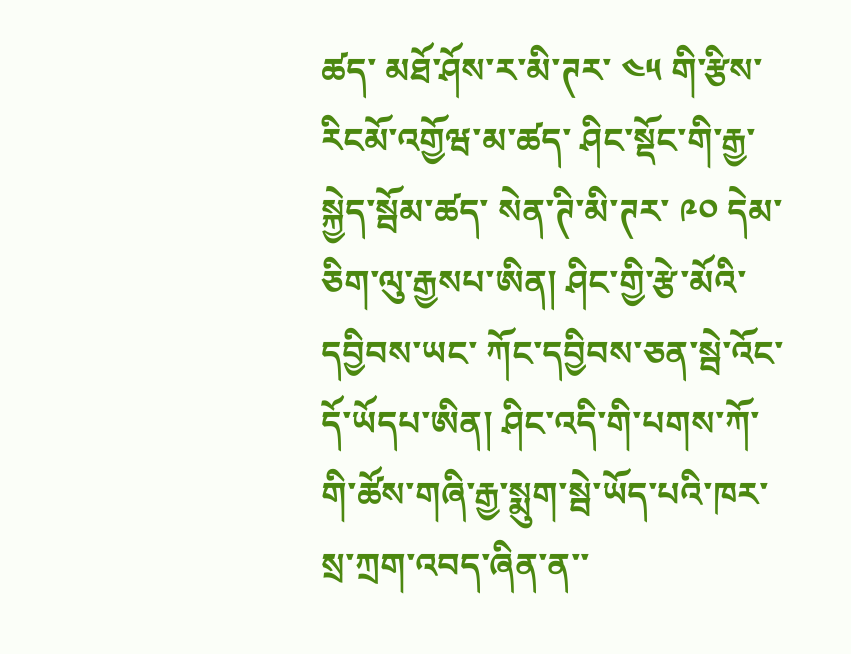ཚད་ མཐོ་ཤོས་ར་མི་ཊར་ ༤༥ གི་རྩིས་རིངམོ་འགྱོཝ་མ་ཚད་ ཤིང་སྡོང་གི་རྒྱ་སྐྱེད་སྦོམ་ཚད་ སེན་ཊི་མི་ཊར་ ༩༠ དེམ་ཅིག་ལུ་རྒྱསཔ་ཨིན། ཤིང་གྱི་རྩེ་མོའི་དབྱིབས་ཡང་ ཀོང་དབྱིབས་ཅན་སྦེ་འོང་དོ་ཡོདཔ་ཨིན། ཤིང་འདི་གི་པགས་ཀོ་གི་ཚོས་གཞི་རྒྱ་སྨུག་སྦེ་ཡོད་པའི་ཁར་ སྲ་ཀྲག་འབད་ཞིན་ན་་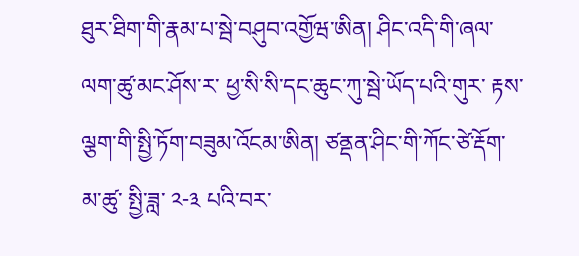ཐུར་ཐིག་གི་རྣམ་པ་སྦེ་བཤུབ་འགྱོཝ་ཨིན། ཤིང་འདི་གི་ཞལ་ལག་ཚུ་མང་ཤོས་ར་ ཕྱ་སི་སི་དང་ཆུང་ཀུ་སྦེ་ཡོད་པའི་གུར་ རྟས་ལྕག་གི་སྤྱི་ཏོག་བཟུམ་འོངམ་ཨིན། ཙནྡན་ཤིང་གི་ཀོང་ཙེ་རྡོག་མ་ཚུ་ སྤྱི་ཟླ་ ༢-༣ པའི་བར་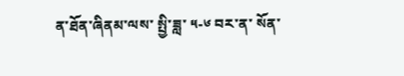ན་ཐོན་ཞིནམ་ལས་ སྤྱི་ཟླ་ ༥-༦ བར་ན་ སོན་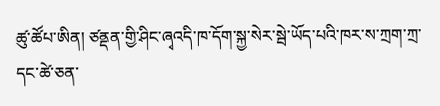ཚུ་ཚོཔ་ཨིན། ཙནྡན་གྱི་ཤིང་ཞྭའདི་ཁ་དོག་སྐྱ་སེར་སྦེ་ཡོད་པའི་ཁར་ས་ཀྲག་ཀྲ་དང་ཚེ་ཅན་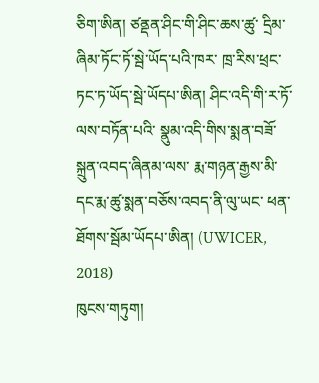ཅིག་ཨིན། ཙནྡན་ཤིང་གི་ཤིང་ཆས་ཚུ་ དྲིམ་ཞིམ་ཏོང་ཏོ་སྦེ་ཡོད་པའི་ཁར་ ཁྲ་རིས་ཕྲང་ཏང་ཏ་ཡོད་སྦེ་ཡོདཔ་ཨིན། ཤིང་འདི་གི་ར་ཏོ་ལས་བཏོན་པའི་ སྣུམ་འདི་གིས་སྨན་བཟོ་སྐྲུན་འབད་ཞིནམ་ལས་ རྨ་གཉན་རྒྱས་མི་དང་རྨ་ཚུ་སྨན་བཅོས་འབད་ནི་ལུ་ཡང་ ཕན་ཐོགས་སྦོམ་ཡོདཔ་ཨིན། (UWICER, 2018)
ཁུངས་གཏུག།